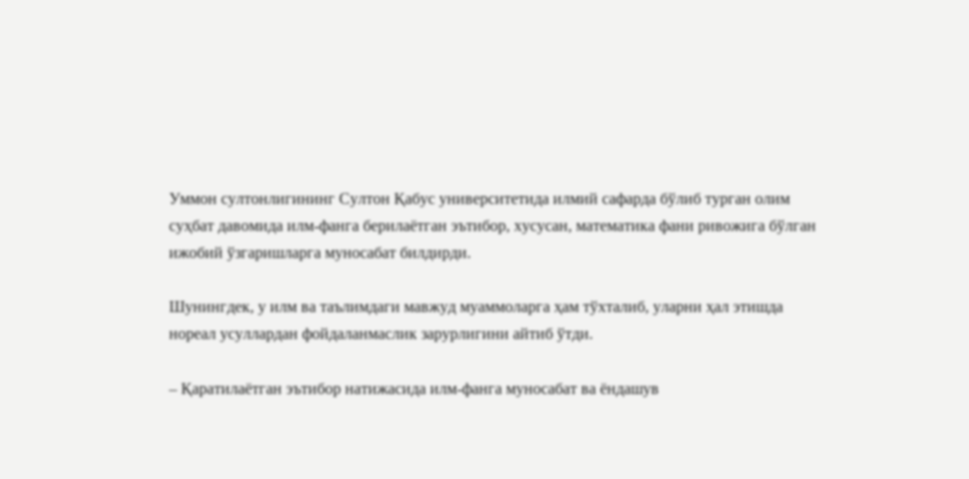Уммон султонлигининг Султон Қабус университетида илмий сафарда бўлиб турган олим суҳбат давомида илм-фанга берилаётган эътибор, хусусан, математика фани ривожига бўлган ижобий ўзгаришларга муносабат билдирди.

Шунингдек, у илм ва таълимдаги мавжуд муаммоларга ҳам тўхталиб, уларни ҳал этишда нореал усуллардан фойдаланмаслик зарурлигини айтиб ўтди.

– Қаратилаётган эътибор натижасида илм-фанга муносабат ва ёндашув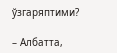ўзгаряптими?

– Албатта,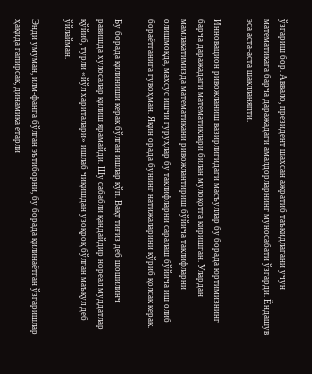ўзгариш бор. Аввало, президент шахсан ажратиб таъкидлагани учун математикага барча даражадаги амалдорларнинг муносабати ўзгарди. Ёндашув эса аста-аста шаклланяпти.

Инновацион ривожланиш вазирлигидаги масъуллар бу борада юртимизнинг барча даражадаги математиклари билан мулоқотга киришган. Улардан мамлакатимизда математикани ривожлантириш бўйича таклифларни олишмоқда, махсус ишчи гуруҳлар бу таклифларни саралаш бўйича иш олиб бораётганига гувоҳман. Яқин орада бунинг натижаларини кўриб қолсак керак.

Бу борада қилиниши керак бўлган ишлар кўп. Вақт тиғиз деб шошилинч равишда хулосалар қилиш ярамайди. Шу сабабли қандайдир нореал муддатлар қўйиб, турли «йўл хариталари» ишлаб чиқишдан узоқроқ бўлган маъқул деб ўйлайман.

Энди умуман, илм-фанга бўлган эътиборни, бу борада қилинаётган ўзгаришлар ҳақида гапирсак, динамика етарли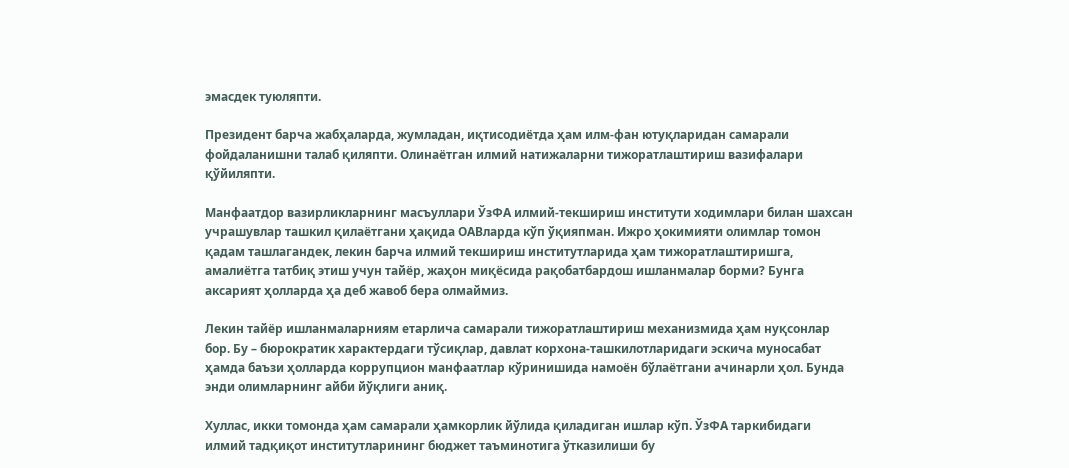эмасдек туюляпти.

Президент барча жабҳаларда, жумладан, иқтисодиётда ҳам илм-фан ютуқларидан самарали фойдаланишни талаб қиляпти. Олинаётган илмий натижаларни тижоратлаштириш вазифалари қўйиляпти.

Манфаатдор вазирликларнинг масъуллари ЎзФА илмий-текшириш институти ходимлари билан шахсан учрашувлар ташкил қилаётгани ҳақида ОАВларда кўп ўқияпман. Ижро ҳокимияти олимлар томон қадам ташлагандек, лекин барча илмий текшириш институтларида ҳам тижоратлаштиришга, амалиётга татбиқ этиш учун тайёр, жаҳон миқёсида рақобатбардош ишланмалар борми? Бунга аксарият ҳолларда ҳа деб жавоб бера олмаймиз.

Лекин тайёр ишланмаларниям етарлича самарали тижоратлаштириш механизмида ҳам нуқсонлар бор. Бу – бюрократик характердаги тўсиқлар, давлат корхона-ташкилотларидаги эскича муносабат ҳамда баъзи ҳолларда коррупцион манфаатлар кўринишида намоён бўлаётгани ачинарли ҳол. Бунда энди олимларнинг айби йўқлиги аниқ.

Хуллас, икки томонда ҳам самарали ҳамкорлик йўлида қиладиган ишлар кўп. ЎзФА таркибидаги илмий тадқиқот институтларининг бюджет таъминотига ўтказилиши бу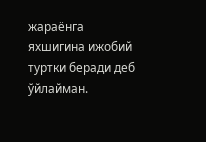жараёнга яхшигина ижобий туртки беради деб ўйлайман.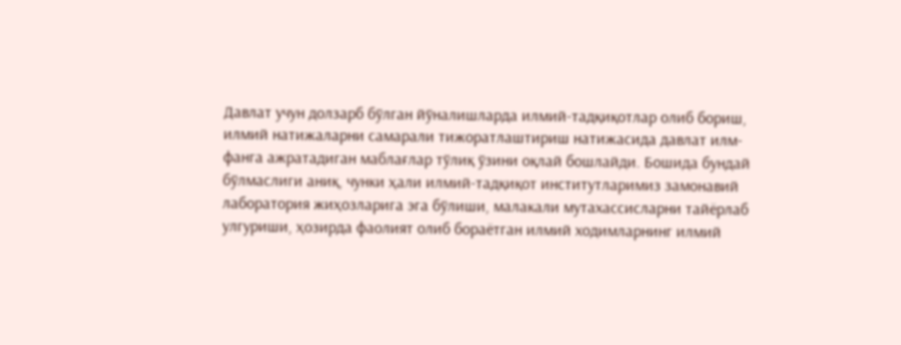Давлат учун долзарб бўлган йўналишларда илмий-тадқиқотлар олиб бориш, илмий натижаларни самарали тижоратлаштириш натижасида давлат илм-фанга ажратадиган маблағлар тўлиқ ўзини оқлай бошлайди. Бошида бундай бўлмаслиги аниқ, чунки ҳали илмий-тадқиқот институтларимиз замонавий лаборатория жиҳозларига эга бўлиши, малакали мутахассисларни тайёрлаб улгуриши, ҳозирда фаолият олиб бораётган илмий ходимларнинг илмий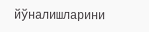йўналишларини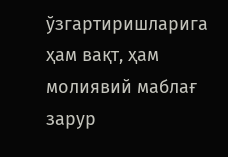ўзгартиришларига ҳам вақт, ҳам молиявий маблағ зарур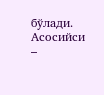бўлади. Асосийси –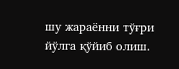шу жараённи тўғри йўлга қўйиб олиш.